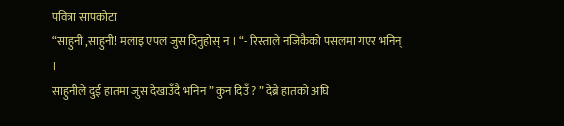पवित्रा सापकोटा
“साहुनी ,साहुनी! मलाइ एपल जुस दिनुहोस् न । “- रिस्ताले नजिकैको पसलमा गएर भनिन् ।
साहुनीले दुई हातमा जुस देखाउँदै भनिन ” कुन दिउँ ? ” देब्रे हातको अघि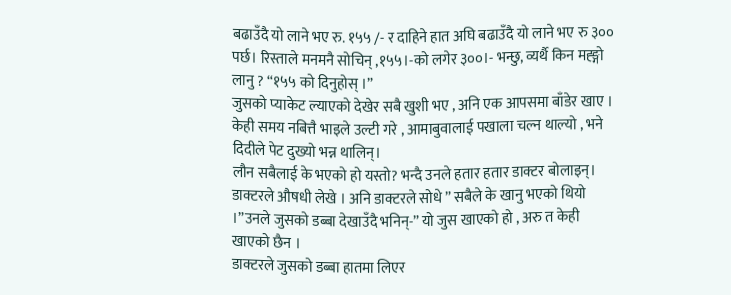बढाउँदै यो लाने भए रु. १५५ /- र दाहिने हात अघि बढाउँदै यो लाने भए रु ३०० पर्छ। रिस्ताले मनमनै सोचिन् ,१५५।-को लगेर ३००।- भन्छु, व्यर्थै किन मह्ङ्गो लानु ? “१५५ को दिनुहोस् ।”
जुसको प्याकेट ल्याएको देखेर सबै खुशी भए , अनि एक आपसमा बाँडेर खाए । केही समय नबित्तै भाइले उल्टी गरे , आमाबुवालाई पखाला चल्न थाल्यो , भने दिदीले पेट दुख्यो भन्न थालिन्।
लौन सबैलाई के भएको हो यस्तो? भन्दै उनले हतार हतार डाक्टर बोलाइन्। डाक्टरले औषधी लेखे । अनि डाक्टरले सोधे ” सबैले के खानु भएको थियो ।”उनले जुसको डब्बा देखाउँदै भनिन्-” यो जुस खाएको हो , अरु त केही खाएको छैन ।
डाक्टरले जुसको डब्बा हातमा लिएर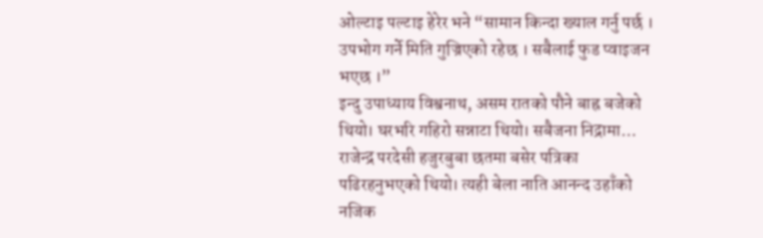ओल्टाइ पल्टाइ हेरेर भने “सामान किन्दा ख्याल गर्नु पर्छ । उपभोग गर्ने मिति गुज्रिएको रहेछ । सबैलाई फुड प्वाइजन भएछ ।”
इन्दु उपाध्याय विश्वनाथ, असम रातको पौने बाह्र बजेको थियो। घरभरि गहिरो सन्नाटा थियो। सबैजना निद्रामा…
राजेन्द्र परदेसी हजुरबुबा छतमा बसेर पत्रिका पढिरहनुभएको थियो। त्यही बेला नाति आनन्द उहाँको नजिक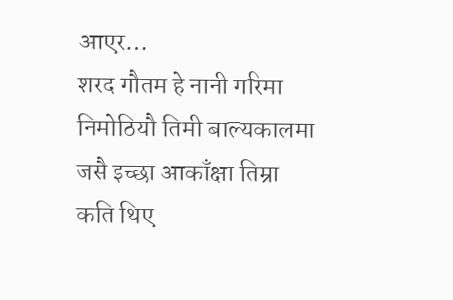आएर…
शरद गौतम हे नानी गरिमा निमोठियौ तिमी बाल्यकालमा जसै इच्छा आकाँक्षा तिम्रा कति थिए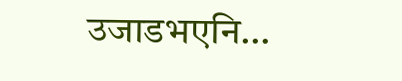उजाडभएनि…